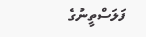ފަލަސްތީނުގެ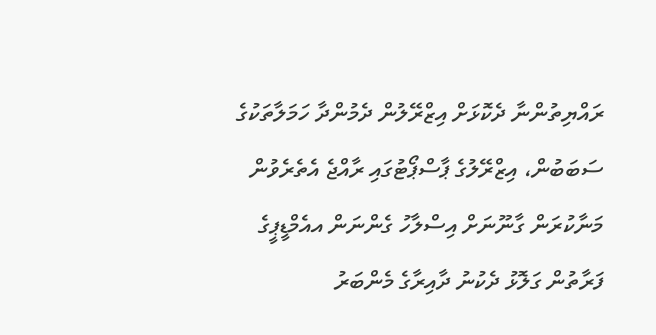ރައްޔިތުންނާ ދެކޮޅަށް އިޒްރޭލުން ދެމުންދާ ހަމަލާތަކުގެ ސަބަބުން، އިޒްރޭލުގެ ޕާސްޕޯޓުގައި ރާއްޖެ އެތެރެވުން މަނާކުރަން ގާނޫނަށް އިސްލާހު ގެންނަން އއެމްޑީޕީގެ ފަރާތުން ގަލޮޅު ދެކުނު ދާއިރާގެ މެންބަރު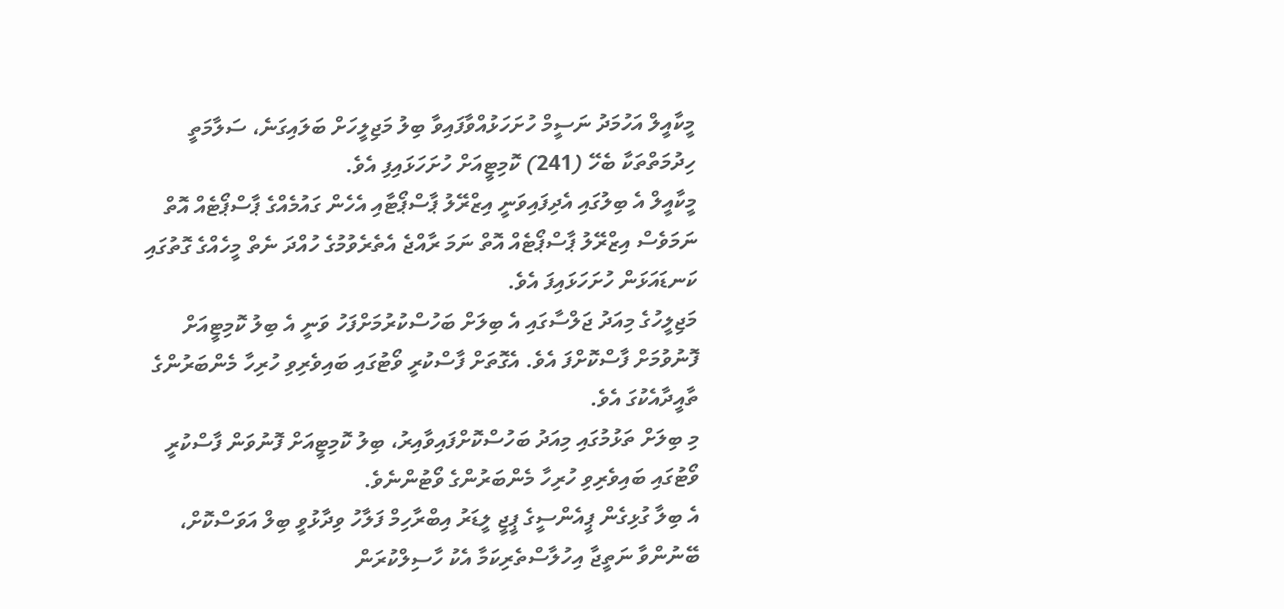މީކާއީލް އަހުމަދު ނަސީމް ހުށަހަޅުއްވާފައިވާ ބިލު މަޖިލީހަށް ބަލައިގަނެ، ސަލާމަތީ ހިދުމަތްތަކާ ބެހޭ (241) ކޮމިޓީއަށް ހުށަހަޅައިފި އެވެ.
މީކާއީލް އެ ބިލުގައި އެދިފައިވަނީ އިޒްރޭލު ޕާސްޕޯޓާއި އެހެން ގައުމެއްގެ ޕާސްޕޯޓެއް އޮތް ނަމަވެސް އިޒްރޭލު ޕާސްޕޯޓެއް އޮތް ނަމަ ރާއްޖެ އެތެރެވުމުގެ ހުއްދަ ނެތް މީހެއްގެ ގޮތުގައި ކަނޑައަޅަން ހުށަހަޅައިފަ އެވެ.
މަޖިލީހުގެ މިއަދު ޖަލްސާގައި އެ ބިލަށް ބަހުސްކުރުމަށްފަހު ވަނީ އެ ބިލު ކޮމިޓީއަށް ފޮނުވުމަށް ފާސްކޮށްފަ އެވެ. އެގޮތަށް ފާސްކުރީ ވޯޓުގައި ބައިވެރިވި ހުރިހާ މެންބަރުންގެ ތާއީދާއެކުގަ އެވެ.
މި ބިލަށް ތަޅުމުގައި މިއަދު ބަހުސްކޮށްފައިވާއިރު، ބިލު ކޮމިޓީއަށް ފޮނުވަން ފާސްކުރީ ވޯޓުގައި ބައިވެރިވި ހުރިހާ މެންބަރުންގެ ވޯޓުންނެވެ.
އެ ބިލާ ގުޅިގެން ޕީއެންސީގެ ޕީޖީ ލީޑަރު އިބްރާހިމް ފަލާހު ވިދާޅުވީ ބިލް އަވަސްކޮށް، ބޭނުންވާ ނަތީޖާ އިހުލާސްތެރިކަމާ އެކު ހާސިލްކުރަން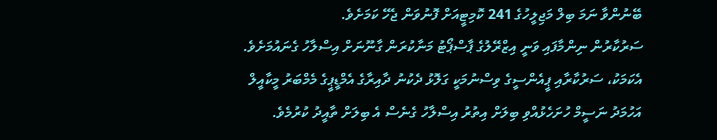ބޭނުންވާ ނަމަ ބިލް މަޖިލީހުގެ 241 ކޮމިޓީއަށް ފޮނުވަން ޖެހޭ ކަމަށެވެ.
ސަރުކާރުން ނިންމާފައި ވަނީ އިޒްރޭލުގެ ޕާސްޕޯޓު މަނާކުރަން ގާނޫނަށް އިސްލާހު ގެނައުމަށެވެ. އެކަމަކު، ސަރުކާރާއި ޕީއެންސީގެ ވިސްނުމަކީ ގަލޮޅު ދެކުނު ދާއިރާގެ އެމްޑީޕީގެ މެމްބަރު މީކާއީލް އަހުމަދު ނަސީމް ހުށަހެޅުއްވި ބިލަށް އިތުރު އިސްލާހު ގެނެސް އެ ބިލަށް ތާއީދު ކުރުމެވެ.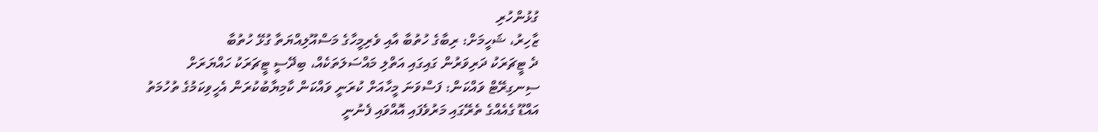ގުޅުންހުރި
ޒާހިރު، ޝަހީމަށް: ރިބާގެ ހުތުބާ އާއި ވެރިމީހާގެ މަސްއޫލިއްޔަތާ ގުޅޭ ހުތުބާ
ދެ ޓީޗަރަކު ދަރިވަރުން ގައިގައި އަތްލި މައްސަލަތަކެއް، ބިދޭސީ ޓީޗަރަކު ހައްޔަރަށް
ސިނގިރޭޓް ވައްކަން: ފަސްވަނަ މީހާއަށް ކުރަނީ ވައްކަން ކާމިޔާބުކުރަން އެހީވިކަމުގެ ތުހުމަތު
އައްޑޫ ގެއެއްގެ ތެރޭގައި މަރުވެފައި އޮއްވައި ފެނުނީ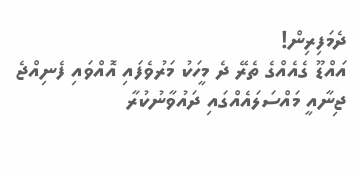ދެމަފިރިން!
އައްޑޫ ގެއެއްގެ ތެރޭ ދެ މީހަކު މަރުވެފައި އޮއްވައި ފެނިއްޖެ
ޖިނާއީ މައްސަލައެއްގައި ދައުވާނުކުރާ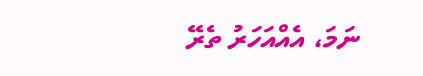ނަމަ، އެއްއަހަރު ތެރޭ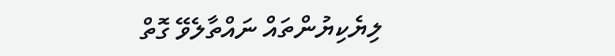ލިޔެކިޔުންތައް ނައްތާލެވޭ ގޮތް